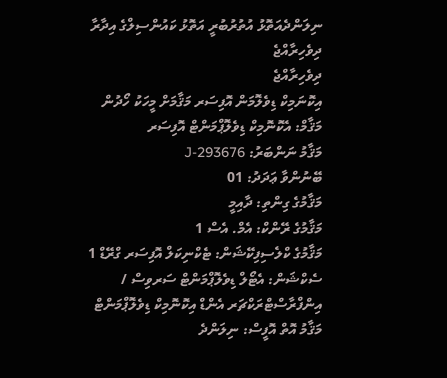ނިލަންދެއަތޮޅު އުތުރުބުރީ އަތޮޅު ކައުންސިލްގެ އިދާރާ
ދިވެހިރާއްޖެ
ދިވެހިރާއްޖެ
އިކޮނަމިކް ޑިވެލޮމަން އޮފިސަރ މަޤާމަށް މީހަކު ހޯދުން
މަޤާމް: އެކޮނޮމިކް ޑިވެލޮޕްމަންޓް އޮފިސަރ
މަޤާމު ނަންބަރު: J-293676
ބޭނުންވާ ޢަދަދު: 01
މަޤާމުގެ ގިންތި: ދާއިމީ
މަޤާމުގެ ރޭންކް: އެމް. އެސް 1
މަޤާމުގެ ކްލެސިފިކޭޝަން: ޓެކްނިކަލް އޮފިސަރ ގްރޭޑް 1
ސެކްޝަން: އެޓޯލް ޑިވެލޮޕްމަންޓް ސަރވިސް / އިންފްރާސްޓްރަކްޗަރ އެންޑް އިކޮނޮމިކް ޑިވެލޮޕްމަންޓް
މަޤާމު އޮތް އޮފީސް: ނިލަންދެ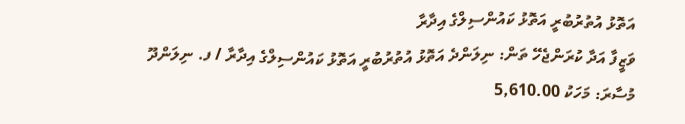އަތޮޅު އުތުރުބުރީ އަތޮޅު ކައުންސިލްގެ އިދާރާ
ވަޒީފާ އަދާ ކުރަންޖެހޭ ތަން: ނިލަންދެ އަތޮޅު އުތުރުބުރީ އަތޮޅު ކައުންސިލްގެ އިދާރާ / ފ. ނިލަންދޫ
މުސާރަ: މަހަކު 5,610.00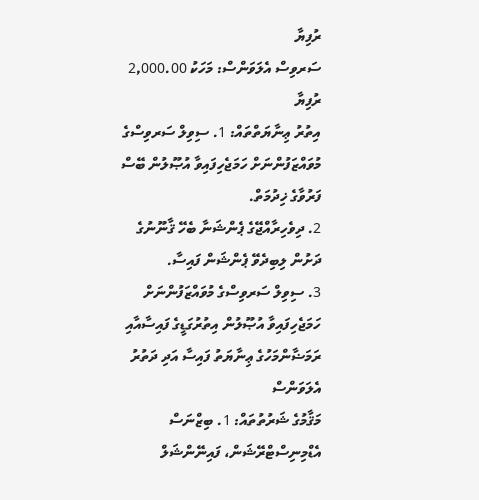ރުފިޔާ
ސަރވިސް އެލަވަންސް: މަހަކު 2,000.00 ރުފިޔާ
އިތުރު ޢިނާޔަތްތައް: 1. ސިވިލް ސަރވިސްގެ މުވައްޒަފުންނަށް ހަމަޖެހިފައިވާ އުޞޫލުން ބޭސް ފަރުވާގެ ޚިދުމަތް.
2. ދިވެހިރާއްޖޭގެ ޕެންޝަނާ ބެހޭ ޤާނޫނުގެ ދަށުން ލިބިދެވޭ ޕެންޝަން ފައިސާ.
3. ސިވިލް ސަރވިސްގެ މުވައްޒަފުންނަށް ހަމަޖެހިފައިވާ އުޞޫލުން އިތުރުގަޑީގެ ފައިސާއާއި ރަމަޟާންމަހުގެ ޢިނާޔަތު ފައިސާ އަދި ދަތުރު އެލަވަންސް
މަޤާމުގެ ޝަރުތުތައް: 1. ބިޒްނަސް އެޑްމިނިސްޓްރޭޝަން، ފައިނޭންޝަލް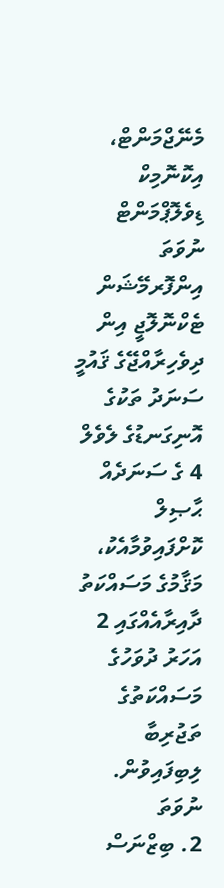މެނޭޖްމަންޓް، އިކޮނޮމިކް ޑިވެލޮޕްމަންޓް ނުވަތަ އިންފޮރމޭޝަން ޓެކްނޮލޮޖީ އިން ދިވެހިރާއްޖޭގެ ޤައުމީ ސަނަދު ތަކުގެ އޮނިގަނޑުގެ ލެވެލް 4 ގެ ސަނަދެއް ޙާޞިލް ކޮށްފައިވުމާއެކު، މަޤާމުގެ މަސައްކަތު ދާއިރާއެއްގައި 2 އަހަރު ދުވަހުގެ މަސައްކަތުގެ ތަޖުރިބާ ލިބިފައިވުން. ނުވަތަ
2. ބިޒްނަސް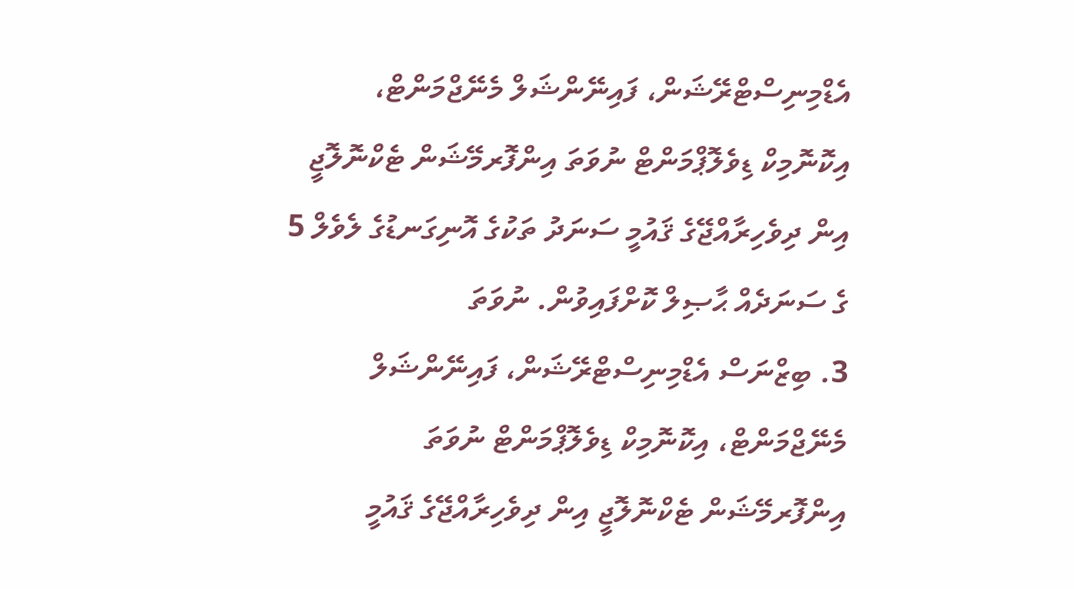އެޑްމިނިސްޓްރޭޝަން، ފައިނޭންޝަލް މެނޭޖްމަންޓް، އިކޮނޮމިކް ޑިވެލޮޕްމަންޓް ނުވަތަ އިންފޮރމޭޝަން ޓެކްނޮލޮޖީ އިން ދިވެހިރާއްޖޭގެ ޤައުމީ ސަނަދު ތަކުގެ އޮނިގަނޑުގެ ލެވެލް 5 ގެ ސަނަދެއް ޙާޞިލް ކޮށްފައިވުން. ނުވަތަ
3. ބިޒްނަސް އެޑްމިނިސްޓްރޭޝަން، ފައިނޭންޝަލް މެނޭޖްމަންޓް، އިކޮނޮމިކް ޑިވެލޮޕްމަންޓް ނުވަތަ އިންފޮރމޭޝަން ޓެކްނޮލޮޖީ އިން ދިވެހިރާއްޖޭގެ ޤައުމީ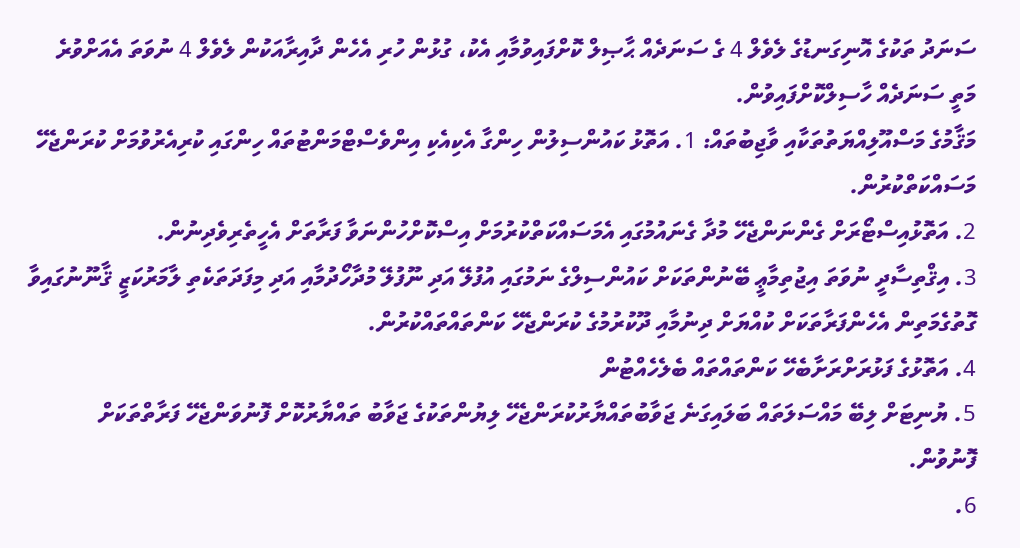ސަނަދު ތަކުގެ އޮނިގަނޑުގެ ލެވެލް 4 ގެ ސަނަދެއް ޙާޞިލް ކޮށްފައިވުމާއި އެކު، ގުޅުން ހުރި އެހެން ދާއިރާއަކުން ލެވެލް 4 ނުވަތަ އެއަށްވުރެ މަތީ ސަނަދެއް ހާސިލްކޮށްފައިވުން.
މަޤާމުގެ މަސްއޫލިއްޔަތުތަކާއި ވާޖިބުތައް: 1. އަތޮޅު ކައުންސިލުން ހިންގާ އެކިއެކި އިންވެސްޓްމަންޓުތައް ހިންގައި ކުރިއެރުވުމަށް ކުރަންޖެހޭ މަސައްކަތްކުރުން.
2. އަތޮޅުއިސްޓޯރަށް ގެންނަންޖެހޭ މުދާ ގެނައުމުގައި އެމަސައްކަތްކުރުމަށް އިސްކޮށްހުންނަވާ ފަރާތަށް އެހީތެރިވެދިނުން.
3. އިޤްތިސާދީ ނުވަތަ އިޖުތިމާޢީ ބޭނުންތަކަށް ކައުންސިލްގެ ނަމުގައި އުފުލޭ އަދި ނޫފުލޭ މުދާހޯދުމާއި އަދި މިފަދަތަކެތި ލާމަރުކަޒީ ޤާނޫނުގައިވާ ގޮތުގެމަތިން އެހެންފަރާތަކަށް ކުއްޔަށް ދިނުމާއި ދޫކުރުމުގެ ކުރަންޖެހޭ ކަންތައްތައްކުރުން.
4. އަތޮޅުގެ ފަޅުރަށްރަށާބެހޭ ކަންތައްތައް ބެލެހެއްޓުން
5. ޔުނިޓަށް ލިބޭ މައްސަލަތައް ބަލައިގަނެ ޖަވާބުތައްޔާރުކުރަންޖެހޭ ލިޔުންތަކުގެ ޖަވާބު ތައްޔާރުކޮށް ފޮނުވަންޖެހޭ ފަރާތްތަކަށް ފޮނުވުން.
6.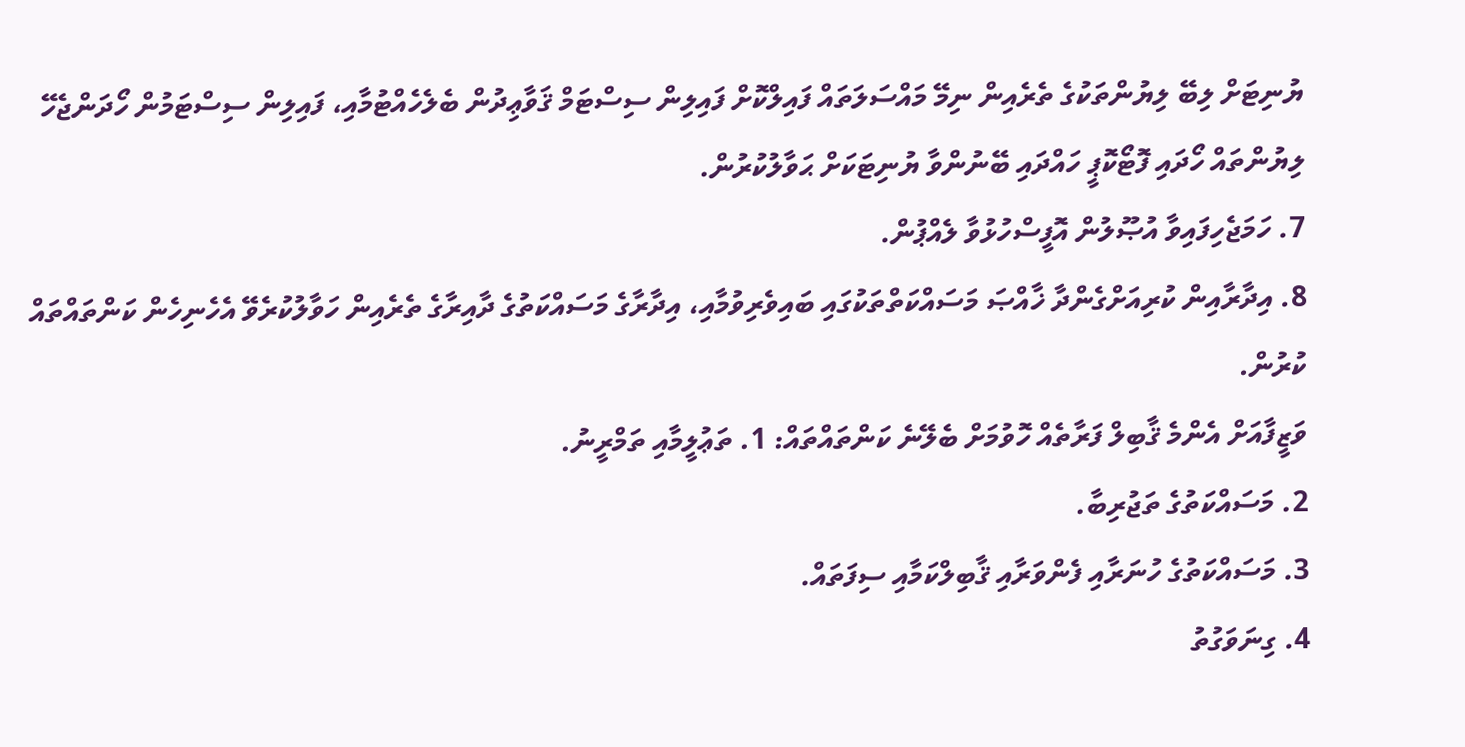ޔުނިޓަށް ލިބޭ ލިޔުންތަކުގެ ތެރެއިން ނިމޭ މައްސަލަތައް ފައިލްކޮށް ފައިލިން ސިސްޓަމް ޤަވާޢިދުން ބެލެހެއްޓުމާއި، ފައިލިން ސިސްޓަމުން ހޯދަންޖެހޭ ލިޔުންތައް ހޯދައި ފޮޓޯކޮޕީ ހައްދައި ބޭނުންވާ ޔުނިޓަކަށް ޙަވާލުކުރުން.
7. ހަމަޖެހިފައިވާ އުޞޫލުން އޮފީސްހުޅުވާ ލެއްޕުން.
8. އިދާރާއިން ކުރިއަށްގެންދާ ޚާއްޞަ މަސައްކަތްތަކުގައި ބައިވެރިވުމާއި، އިދާރާގެ މަސައްކަތުގެ ދާއިރާގެ ތެރެއިން ހަވާލުކުރެވޭ އެހެނިހެން ކަންތައްތައް ކުރުން.
ވަޒީފާއަށް އެންމެ ޤާބިލް ފަރާތެއް ހޮވުމަށް ބެލޭނެ ކަންތައްތައް: 1. ތަޢުލީމާއި ތަމްރީނު.
2. މަސައްކަތުގެ ތަޖުރިބާ.
3. މަސައްކަތުގެ ހުނަރާއި ފެންވަރާއި ޤާބިލްކަމާއި ސިފަތައް.
4. ގިނަވަގުތު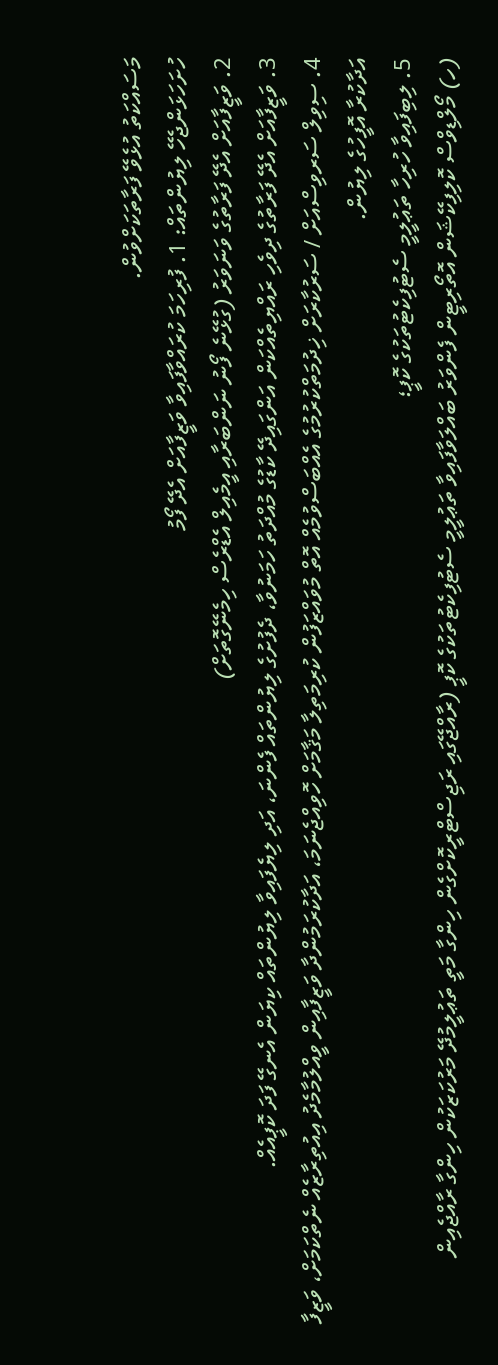މަސައްކަތު އުޅެވޭ ފަރާތަކަށްވުން.
ހުށަހަޅަންޖެހޭ ލިޔުންތައް: 1. ފުރިހަމަ ކުރައްވާފައިވާ ވަޒީފާއަށް އެދޭ ފޯމު
2. ވަޒީފާއަށް އެދޭ ފަރާތުގެ ވަނަވަރު (ގުޅޭނެ ފޯނު ނަންބަރާއި އީމެއިލް އެޑްރެސް ހިމެނޭގޮތަށް)
3. ވަޒީފާއަށް އެދޭ ފަރާތުގެ ދިވެހި ރައްޔިތެއްކަން އަންގައިދޭ ކާޑުގެ މުއްދަތު ހަމަނުވާ، ދެފުށުގެ ލިޔުންތައް ފެންނަ، އަދި ލިޔެފައިވާ ލިޔުންތައް ކިޔަން އެނގޭ ފަދަ ކޮޕީއެއް.
4. ސިވިލް ސަރވިސްއަށް / ސަރުކާރަށް ޚިދުމަތްކުރުމުގެ އެއްބަސްވުމެއް އޮތް މުވައްޒަފުން ކުރިމަތިލާ މަޤާމަށް ހޮވިއްޖެނަމަ، އަދާކުރަމުންދާ ވަޒީފާއިން ވީއްލުމާމެދު އިއުތިރާޒެއް ނެތްކަމަށް، ވަޒީފާ އަދާކުރާ އޮފީހުގެ ލިޔުން.
5. ލިބިފައިވާ ހުރިހާ ތަޢުލީމީ ސެޓުފިކެޓުތަކުގެ ކޮޕީ؛
(ހ) މޯލްޑިވްސް ކޮލިފިކޭޝަން އޮތޯރިޓީން ފެންވަރު ބައްލަވާފައިވާ ތަޢުލީމީ ސެޓުފިކެޓުތަކުގެ ކޮޕީ (ރާއްޖޭގައި ރަޖިސްޓްރީކޮށްގެން ހިންގާ މަތީ ތަޢުލީމުދޭ މަރުކަޒަކުން ހިންގާ ރާއްޖެއިން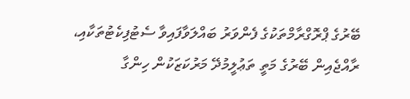ބޭރުގެ ޕްރޮގްރާމްތަކުގެ ފެންވަރު ބައްލަވާފައިވާ ސެޓުފިކެޓުތަކާއި، ރާއްޖެއިން ބޭރުގެ މަތީ ތަޢުލީމުދޭ މަރުކަޒަކުން ހިންގާ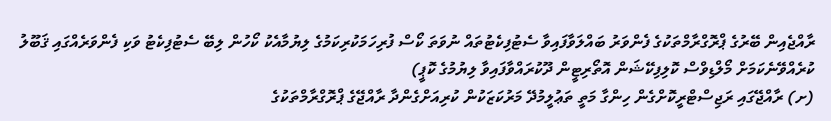ރާއްޖެއިން ބޭރުގެ ޕްރޮގްރާމްތަކުގެ ފެންވަރު ބައްލަވާފައިވާ ސެޓުފިކެޓުތައް ނުވަތަ ކޯސް ފުރިހަމަކުރިކަމުގެ ލިޔުމާއެކު ކޯހުން ލިބޭ ސެޓުފިކެޓު ވަކި ފެންވަރެއްގައި ޤަބޫލު ކުރެއްވޭނެކަމަށް މޯލްޑިވްސް ކޮލިފިކޭޝަން އޮތޯރިޓީން ދޫކުރައްވާފައިވާ ލިޔުމުގެ ކޮޕީ)
(ށ) ރާއްޖޭގައި ރަޖިސްޓްރީކޮށްގެން ހިންގާ މަތީ ތަޢުލީމުދޭ މަރުކަޒަކުން ކުރިއަށްގެންދާ ރާއްޖޭގެ ޕްރޮގްރާމްތަކުގެ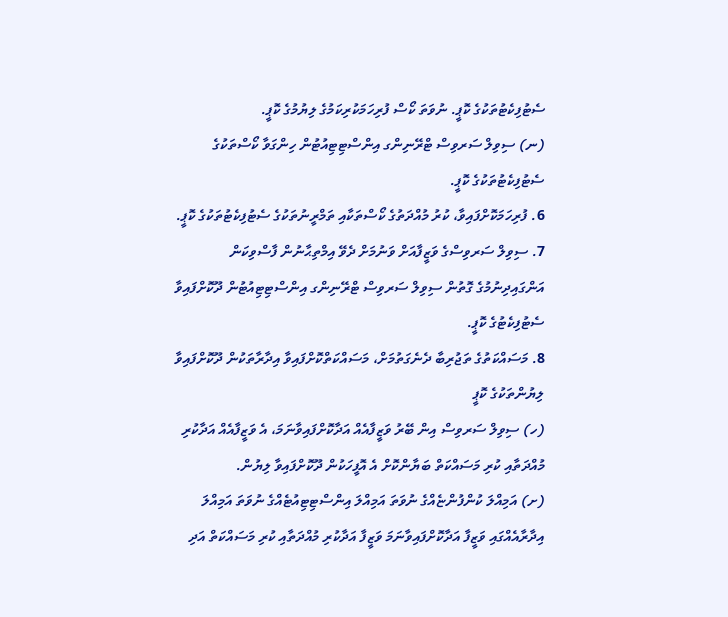ސެޓުފިކެޓުތަކުގެ ކޮޕީ. ނުވަތަ ކޯސް ފުރިހަމަކުރިކަމުގެ ލިޔުމުގެ ކޮޕީ.
(ނ) ސިވިލް ސަރވިސް ޓްރޭނިންގ އިންސްޓިޓިއުޓުން ހިންގަވާ ކޯސްތަކުގެ ސެޓުފިކެޓުތަކުގެ ކޮޕީ.
6. ފުރިހަމަކޮށްފައިވާ، ކުރު މުއްދަތުގެ ކޯސްތަކާއި ތަމްރީނުތަކުގެ ސެޓުފިކެޓުތަކުގެ ކޮޕީ.
7. ސިވިލް ސަރވިސްގެ ވަޒީފާއަށް ވަނުމަށް ދެވޭ އިމްތިޙާނުން ފާސްވިކަން އަންގައިދިނުމުގެ ގޮތުން ސިވިލް ސަރވިސް ޓްރޭނިންގ އިންސްޓިޓިއުޓުން ދޫކޮށްފައިވާ ސެޓުފިކެޓުގެ ކޮޕީ.
8. މަސައްކަތުގެ ތަޖުރިބާ ދެނެގަތުމަށް، މަސައްކަތްކޮށްފައިވާ އިދާރާތަކުން ދޫކޮށްފައިވާ ލިޔުންތަކުގެ ކޮޕީ
(ހ) ސިވިލް ސަރވިސް އިން ބޭރު ވަޒީފާއެއް އަދާކޮށްފައިވާނަމަ، އެ ވަޒީފާއެއް އަދާކުރި މުއްދަތާއި ކުރި މަސައްކަތް ބަޔާންކޮށް އެ އޮފީހަކުން ދޫކޮށްފައިވާ ލިޔުން.
(ށ) އަމިއްލަ ކުންފުންޏެއްގެ ނުވަތަ އަމިއްލަ އިންސްޓިޓިއުޓެއްގެ ނުވަތަ އަމިއްލަ އިދާރާއެއްގައި ވަޒީފާ އަދާކޮށްފައިވާނަމަ ވަޒީފާ އަދާކުރި މުއްދަތާއި ކުރި މަސައްކަތް އަދި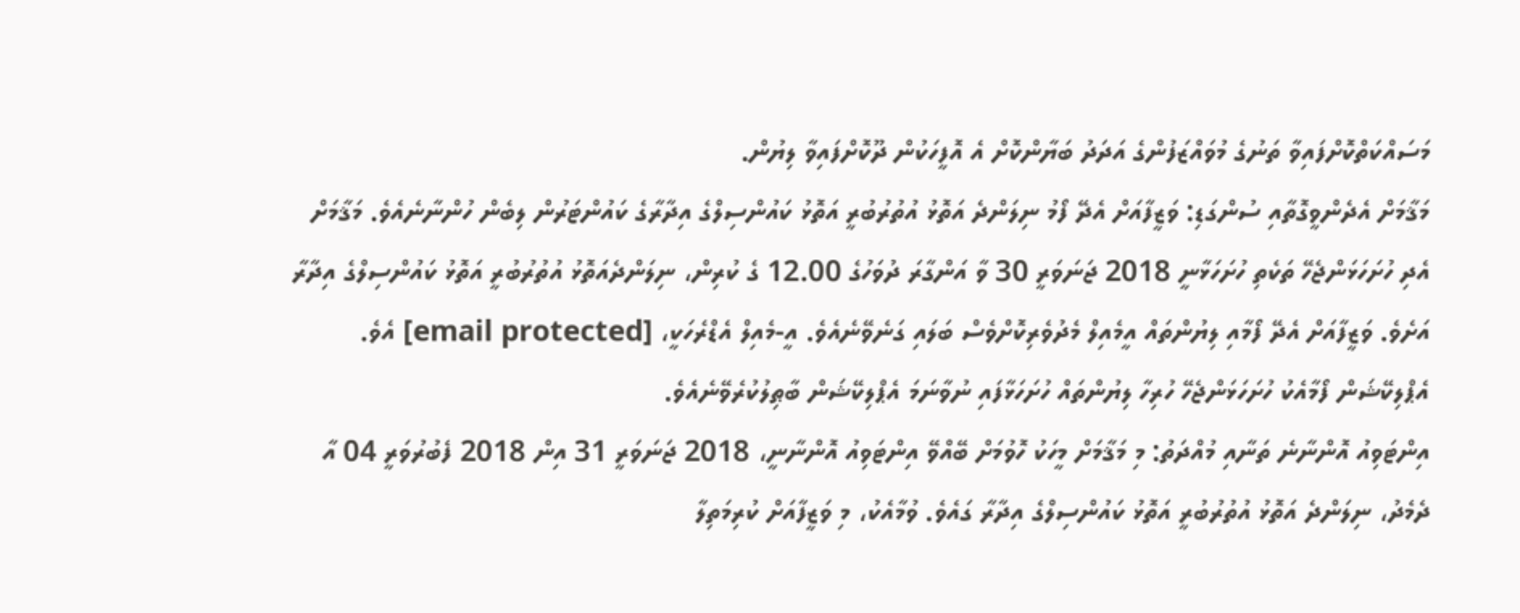މަސައްކަތްކޮށްފައިވާ ތަނުގެ މުވައްޒަފުންގެ އަދަދު ބަޔާންކޮށް އެ އޮފީހަކުން ދޫކޮށްފައިވާ ލިޔުން.
މަޤާމަށް އެދެންވީގޮތާއި ސުންގަޑި: ވަޒީފާއަށް އެދޭ ފޯމު ނިލަންދެ އަތޮޅު އުތުރުބުރީ އަތޮޅު ކައުންސިލްގެ އިދާރާގެ ކައުންޓަރުން ލިބެން ހުންނާނެއެވެ. މަޤާމަށް އެދި ހުށަހަޅަންޖެހޭ ތަކެތި ހުށަހަޅާނީ 2018 ޖަނަވަރީ 30 ވާ އަންގާރަ ދުވަހުގެ 12.00 ގެ ކުރިން، ނިލަންދެއަތޮޅު އުތުރުބުރީ އަތޮޅު ކައުންސިލްގެ އިދާރާ އަށެވެ. ވަޒީފާއަށް އެދޭ ފޯމާއި ލިޔުންތައް އީމެއިލް މެދުވެރިކޮށްވެސް ބަލައި ގަނެވޭނެއެވެ. އީ-މެއިލް އެޑްރެހަކީ، [email protected] އެވެ. އެޕްލިކޭޝަން ފޯމާއެކު ހުށަހަޅަންޖެހޭ ހުރިހާ ލިޔުންތައް ހުށަހަޅާފައި ނުވާނަމަ އެޕްލިކޭޝަން ބާޠިލުކުރެވޭނެއެވެ.
އިންޓަވިއު އޮންނާނެ ތަނާއި މުއްދަތު: މި މަޤާމަށް މީހަކު ހޮވުމަށް ބޭއްވޭ އިންޓަވިއު އޮންނާނީ، 2018 ޖަނަވަރީ 31 އިން 2018 ފެބުރުވަރީ 04 އާ ދެމެދު، ނިލަންދެ އަތޮޅު އުތުރުބުރީ އަތޮޅު ކައުންސިލްގެ އިދާރާ ގައެވެ. ވުމާއެކު، މި ވަޒީފާއަށް ކުރިމަތިލާ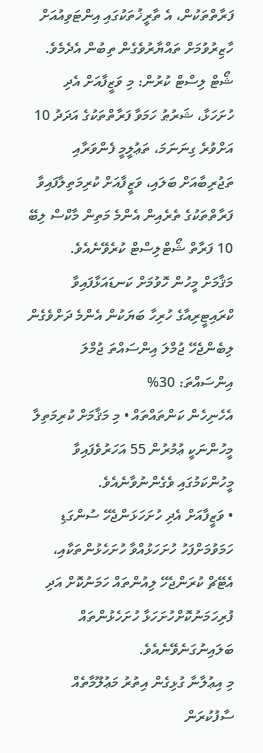ފަރާތްތަކުން، އެ ތާރީޚުތަކުގައި އިންޓަވިއުއަށް ހާޒިރުވުމަށް ތައްޔާރުވެގެން ތިބުން އެދެމެވެ.
ޝޯޓް ލިސްޓް ކުރުން: މި ވަޒީފާއަށް އެދި ހުށަހަޅާ، ޝަރުޠު ހަމަވާ ފަރާތްތަކުގެ އަދަދު 10 އަށްވުރެ ގިނަނަމަ، ތަޢުލީމީ ފެންވަރާއި ތަޖުރިބާއަށް ބަލައި، ވަޒީފާއަށް ކުރިމަތިލާފައިވާ ފަރާތްތަކުގެ ތެރެއިން އެންމެ މަތިން މާކްސް ލިބޭ 10 ފަރާތް ޝޯޓްލިސްޓް ކުރެވޭނެއެވެ.
މަޤާމަށް މީހުން ހޮވުމަށް ކަނޑައަޅާފައިވާ ކްރައިޓީރިއާގެ ހުރިހާ ބަޔަކުން އެންމެ ދަށްވެގެން ލިބެންޖެހޭ ޖުމްލަ އިންސައްތަ ޖުމްލަ އިންސައްތަ: 30%
އެހެނިހެން ކަންތައްތައް • މި މަޤާމަށް ކުރިމަތިލާ މީހުންނަކީ ޢުމުރުން 55 އަހަރުވެފައިވާ މީހުންކަމުގައި ވެގެންނުވާނެއެވެ.
• ވަޒީފާއަށް އެދި ހުށަހަޅަންޖެހޭ ސުންގަޑި ހަމަވުމަށްފަހު ހުށަހަޅުއްވާ ހުށަހެޅުންތަކާއި، އެޓޭޗް ކުރަންޖެހޭ ލިއުންތައް ހަމަނުކޮށް އަދި ފުރިހަމަނުކޮށްހުށަހަޅާ ހުށަހެޅުންތައް ބަލައިނުގަނެވޭނެއެވެ.
މި އިޢުލާނާ ގުޅިގެން އިތުރު މަޢުލޫމާތެއް ސާފުކުރަން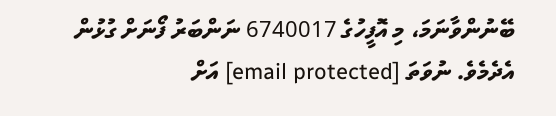ބޭނުންވާނަމަ، މި އޮފީހުގެ 6740017 ނަންބަރު ފޯނަށް ގުޅުން އެދެމެވެ. ނުވަތަ [email protected] އަށް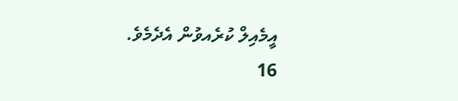އީމެއިލް ކުރެއވުން އެދެމެވެ.
16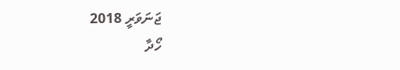ޖަނަވަރީ 2018
ހޯދާ